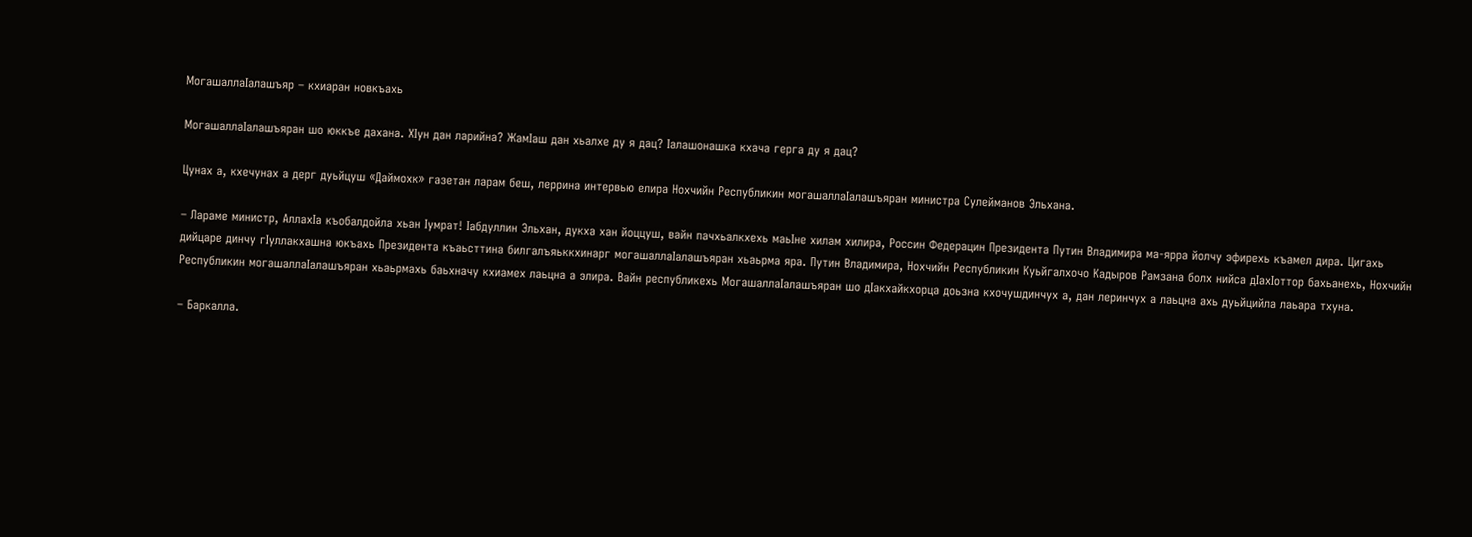МогашаллаIалашъяр – кхиаран новкъахь

МогашаллаIалашъяран шо юккъе дахана. ХIун дан ларийна? ЖамIаш дан хьалхе ду я дац? Iалашонашка кхача герга ду я дац?

Цунах а, кхечунах а дерг дуьйцуш «Даймохк» газетан ларам беш, леррина интервью елира Нохчийн Республикин могашаллаIалашъяран министра Сулейманов Эльхана.

– Лараме министр, АллахIа къобалдойла хьан Iумрат! Iабдуллин Эльхан, дукха хан йоццуш, вайн пачхьалкхехь маьIне хилам хилира, Россин Федерацин Президента Путин Владимира ма-ярра йолчу эфирехь къамел дира. Цигахь дийцаре динчу гIуллакхашна юкъахь Президента къаьсттина билгалъяьккхинарг могашаллаIалашъяран хьаьрма яра. Путин Владимира, Нохчийн Республикин Куьйгалхочо Кадыров Рамзана болх нийса дIахIоттор бахьанехь, Нохчийн Республикин могашаллаIалашъяран хьаьрмахь баьхначу кхиамех лаьцна а элира. Вайн республикехь МогашаллаIалашъяран шо дIакхайкхорца доьзна кхочушдинчух а, дан леринчух а лаьцна ахь дуьйцийла лаьара тхуна.

– Баркалла.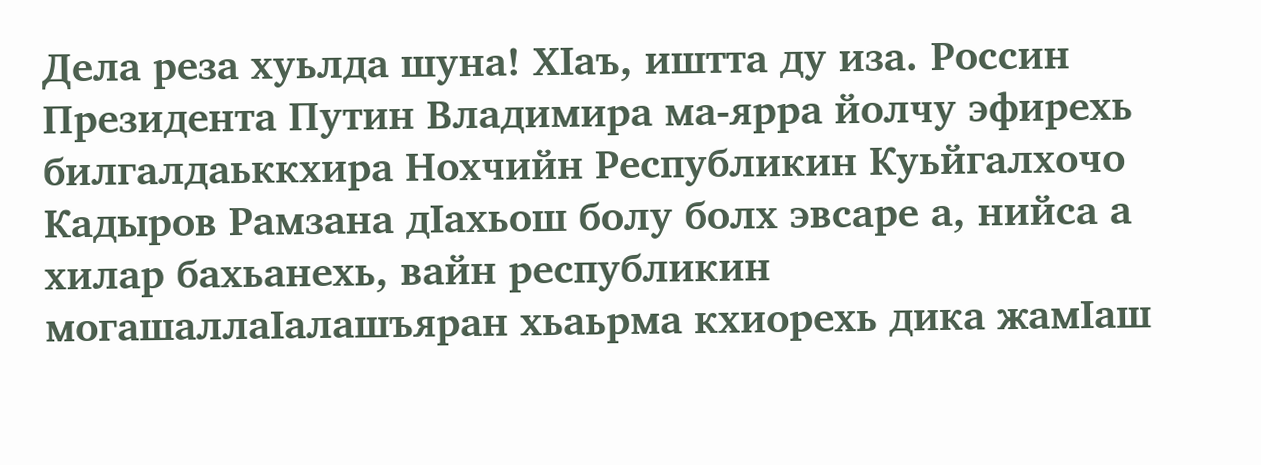Дела реза хуьлда шуна! ХIаъ, иштта ду иза. Россин Президента Путин Владимира ма-ярра йолчу эфирехь билгалдаьккхира Нохчийн Республикин Куьйгалхочо Кадыров Рамзана дIахьош болу болх эвсаре а, нийса а хилар бахьанехь, вайн республикин могашаллаIалашъяран хьаьрма кхиорехь дика жамIаш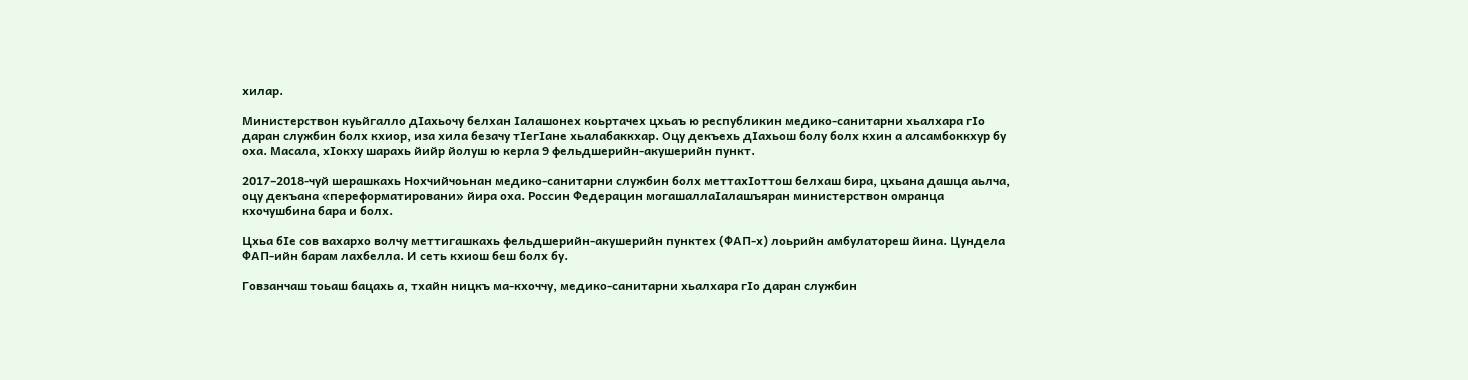хилар.

Министерствон куьйгалло дIахьочу белхан Iалашонех коьртачех цхьаъ ю республикин медико-санитарни хьалхара гIо даран службин болх кхиор, иза хила безачу тIегIане хьалабаккхар. Оцу декъехь дIахьош болу болх кхин а алсамбоккхур бу оха. Масала, хIокху шарахь йийр йолуш ю керла 9 фельдшерийн-акушерийн пункт.

2017–2018-чуй шерашкахь Нохчийчоьнан медико-санитарни службин болх меттахIоттош белхаш бира, цхьана дашца аьлча, оцу декъана «переформатировани» йира оха. Россин Федерацин могашаллаIалашъяран министерствон омранца кхочушбина бара и болх.

Цхьа бIе сов вахархо волчу меттигашкахь фельдшерийн-акушерийн пунктех (ФАП-х) лоьрийн амбулатореш йина. Цундела ФАП-ийн барам лахбелла. И сеть кхиош беш болх бу.

Говзанчаш тоьаш бацахь а, тхайн ницкъ ма-кхоччу, медико-санитарни хьалхара гIо даран службин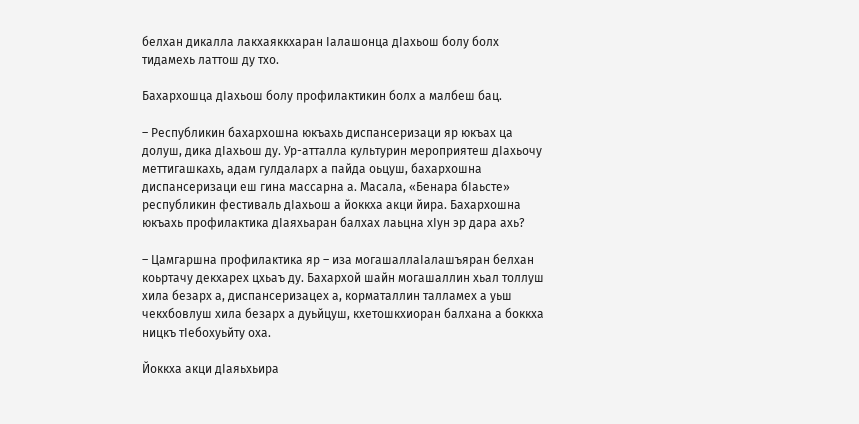белхан дикалла лакхаяккхаран Iалашонца дIахьош болу болх тидамехь латтош ду тхо.

Бахархошца дIахьош болу профилактикин болх а малбеш бац.

– Республикин бахархошна юкъахь диспансеризаци яр юкъах ца долуш, дика дIахьош ду. Ур-атталла культурин мероприятеш дIахьочу меттигашкахь, адам гулдаларх а пайда оьцуш, бахархошна диспансеризаци еш гина массарна а. Масала, «Бенара бIаьсте» республикин фестиваль дIахьош а йоккха акци йира. Бахархошна юкъахь профилактика дIаяхьаран балхах лаьцна хIун эр дара ахь?

– Цамгаршна профилактика яр – иза могашаллаIалашъяран белхан коьртачу декхарех цхьаъ ду. Бахархой шайн могашаллин хьал толлуш хила безарх а, диспансеризацех а, корматаллин талламех а уьш чекхбовлуш хила безарх а дуьйцуш, кхетошкхиоран балхана а боккха ницкъ тIебохуьйту оха.

Йоккха акци дIаяьхьира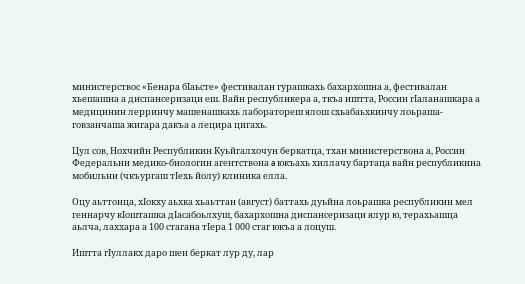министерствос «Бенара бIаьсте» фестивалан гурашкахь бахархошна а, фестивалан хьешашна а диспансеризаци еш. Вайн республикера а, ткъа иштта, Россин гIаланашкара а медицинин лерринчу машенашкахь лаборатореш ялош схьабаьхкинчу лоьраша-говзанчаша жигара дакъа а лецира цигахь.

Цул сов, Нохчийн Республикин Куьйгалхочун беркатца, тхан министерствона а, Россин Федеральни медико-биологин агентствона a юкъахь хиллачу бартаца вайн республикина мобильни (чкъургаш тIехь йолу) клиника елла.

Оцу аьттонца, хIокху аьхка хьаьттан (август) баттахь дуьйна лоьрашка республикин мел геннарчу кIошташка дIасабоьлхуш, бахархошна диспансеризаци ялур ю, терахьашца аьлча, лаххара а 100 стагана тIера 1 000 стаг юкъа а лоцуш.

Иштта гIуллакх даро шен беркат лур ду, лар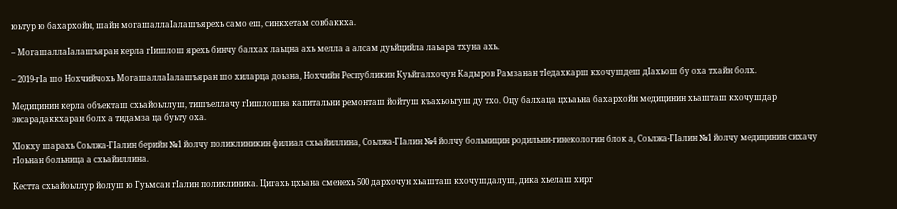юьтур ю бахархойн, шайн могашаллаIалашъярехь само еш, синкхетам совбаккха.

– МогашаллаIалашъяран керла гIишлош ярехь бинчу балхах лаьцна ахь мелла а алсам дуьйцийла лаьара тхуна ахь.

– 2019-гIа шо Нохчийчохь МогашаллаIалашъяран шо хиларца доьзна, Нохчийн Республикин Куьйгалхочун Кадыров Рамзанан тIедахкарш кхочушдеш дIахьош бу оха тхайн болх.

Медицинин керла объекташ схьайоьллуш, тишъеллачу гIишлошна капитальни ремонташ йойтуш къахьоьгуш ду тхо. Оцу балхаца цхьаьна бахархойн медицинин хьашташ кхочушдар эвсарадаккхаран болх а тидамза ца буьту оха.

ХIокху шарахь Соьлжа-ГIалин берийн №1 йолчу поликлиникин филиал схьайиллина, Соьлжа-ГIалин №4 йолчу больницин родильни-гинекологин блок а, Соьлжа-ГIалин №1 йолчу медицинин сихачу гIоьнан больница а схьайиллина.

Кестта схьайоьллур йолуш ю Гуьмсан гIалин поликлиника. Цигахь цхьана сменехь 500 дархочун хьашташ кхочушдалуш, дика хьелаш хирг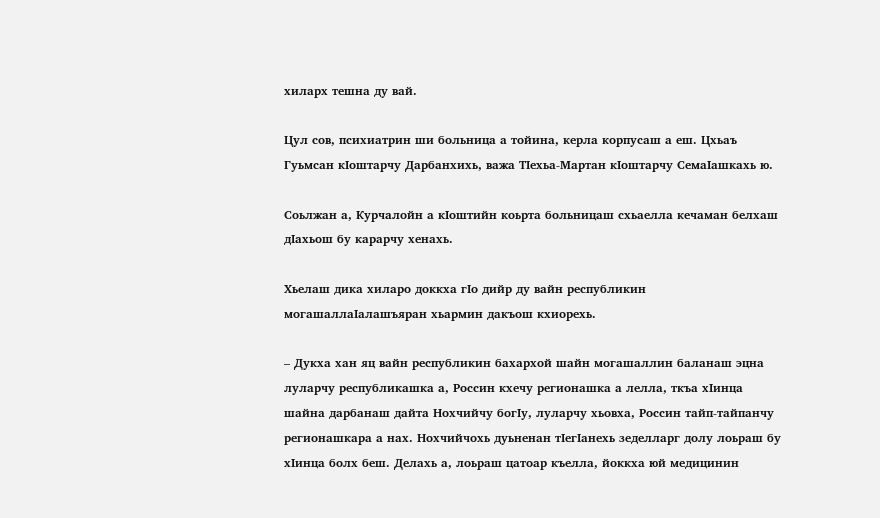хиларх тешна ду вай.

Цул сов, психиатрин ши больница а тойина, керла корпусаш а еш. Цхьаъ Гуьмсан кIоштарчу Дарбанхихь, важа ТIехьа-Мартан кIоштарчу СемаIашкахь ю.

Соьлжан а, Курчалойн а кIоштийн коьрта больницаш схьаелла кечаман белхаш дIахьош бу карарчу хенахь.

Хьелаш дика хиларо доккха гIо дийр ду вайн республикин могашаллаIалашъяран хьармин дакъош кхиорехь.

– Дукха хан яц вайн республикин бахархой шайн могашаллин баланаш эцна луларчу республикашка а, Россин кхечу регионашка а лелла, ткъа хIинца шайна дарбанаш дайта Нохчийчу богIу, луларчу хьовха, Россин тайп-тайпанчу регионашкара а нах. Нохчийчохь дуьненан тIегIанехь зеделларг долу лоьраш бу хIинца болх беш. Делахь а, лоьраш цатоар къелла, йоккха юй медицинин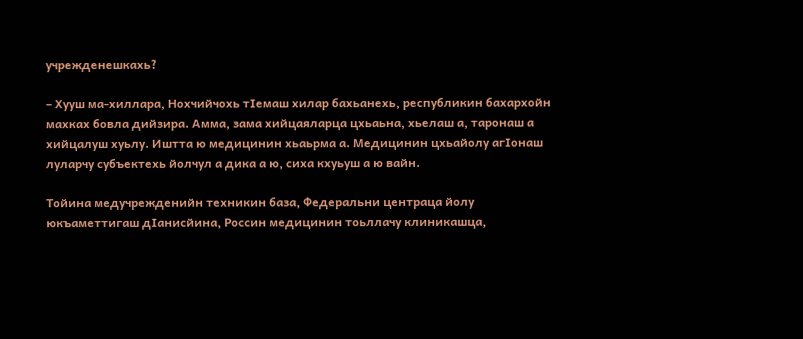учрежденешкахь?

– Хууш ма-хиллара, Нохчийчохь тIемаш хилар бахьанехь, республикин бахархойн махках бовла дийзира. Амма, зама хийцаяларца цхьаьна, хьелаш а, таронаш а хийцалуш хуьлу. Иштта ю медицинин хьаьрма а. Медицинин цхьайолу агIонаш луларчу субъектехь йолчул а дика а ю, сиха кхуьуш а ю вайн.

Тойина медучрежденийн техникин база, Федеральни центраца йолу юкъаметтигаш дIанисйина, Россин медицинин тоьллачу клиникашца,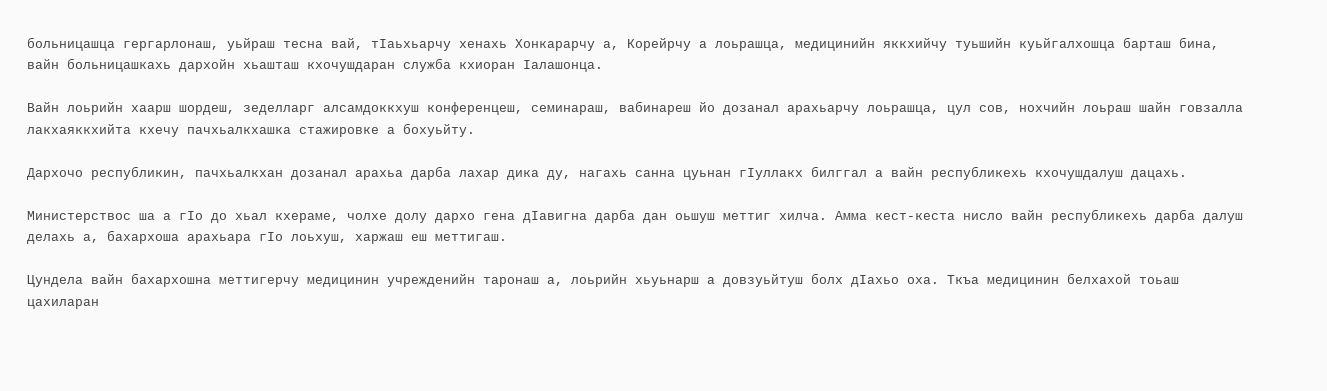больницашца гергарлонаш, уьйраш тесна вай, тIаьхьарчу хенахь Хонкарарчу а, Корейрчу а лоьрашца, медицинийн яккхийчу туьшийн куьйгалхошца барташ бина, вайн больницашкахь дархойн хьашташ кхочушдаран служба кхиоран Iалашонца.

Вайн лоьрийн хаарш шордеш, зеделларг алсамдоккхуш конференцеш, семинараш, вабинареш йо дозанал арахьарчу лоьрашца, цул сов, нохчийн лоьраш шайн говзалла лакхаяккхийта кхечу пачхьалкхашка стажировке а бохуьйту.

Дархочо республикин, пачхьалкхан дозанал арахьа дарба лахар дика ду, нагахь санна цуьнан гIуллакх билггал а вайн республикехь кхочушдалуш дацахь.

Министерствос ша а гIо до хьал кхераме, чолхе долу дархо гена дIавигна дарба дан оьшуш меттиг хилча. Амма кест-кеста нисло вайн республикехь дарба далуш делахь а, бахархоша арахьара гIо лоьхуш, харжаш еш меттигаш.

Цундела вайн бахархошна меттигерчу медицинин учрежденийн таронаш а, лоьрийн хьуьнарш а довзуьйтуш болх дIахьо оха. Ткъа медицинин белхахой тоьаш цахиларан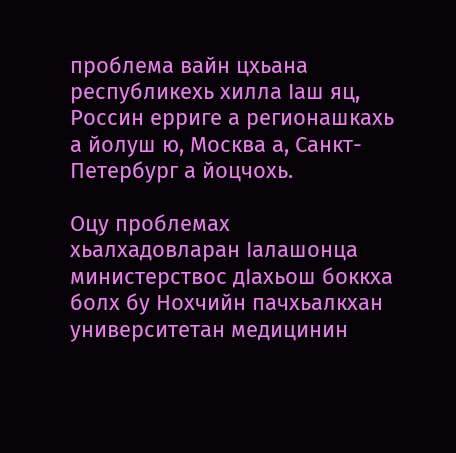проблема вайн цхьана республикехь хилла Iаш яц, Россин ерриге а регионашкахь а йолуш ю, Москва а, Санкт-Петербург а йоцчохь.

Оцу проблемах хьалхадовларан Iалашонца министерствос дIахьош боккха болх бу Нохчийн пачхьалкхан университетан медицинин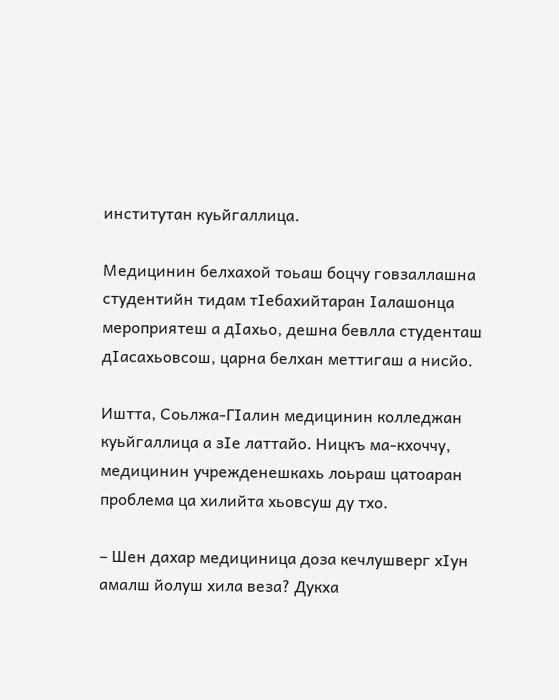институтан куьйгаллица.

Медицинин белхахой тоьаш боцчу говзаллашна студентийн тидам тIебахийтаран Iалашонца мероприятеш а дIахьо, дешна бевлла студенташ дIасахьовсош, царна белхан меттигаш а нисйо.

Иштта, Соьлжа-ГIалин медицинин колледжан куьйгаллица а зIе латтайо. Ницкъ ма-кхоччу, медицинин учрежденешкахь лоьраш цатоаран проблема ца хилийта хьовсуш ду тхо.

– Шен дахар медициница доза кечлушверг хIун амалш йолуш хила веза? Дукха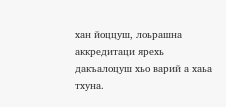хан йоццуш, лоьрашна аккредитаци ярехь дакъалоцуш хьо варий а хаьа тхуна.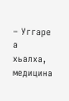– Уггаре а хьалха, медицина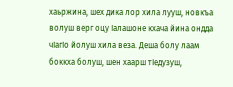хаьржина, шех дика лор хила лууш, новкъа волуш верг оцу Iалашоне кхача йина ондда чIагIо йолуш хила веза. Деша болу лаам боккха болуш, шен хаарш тIедузуш,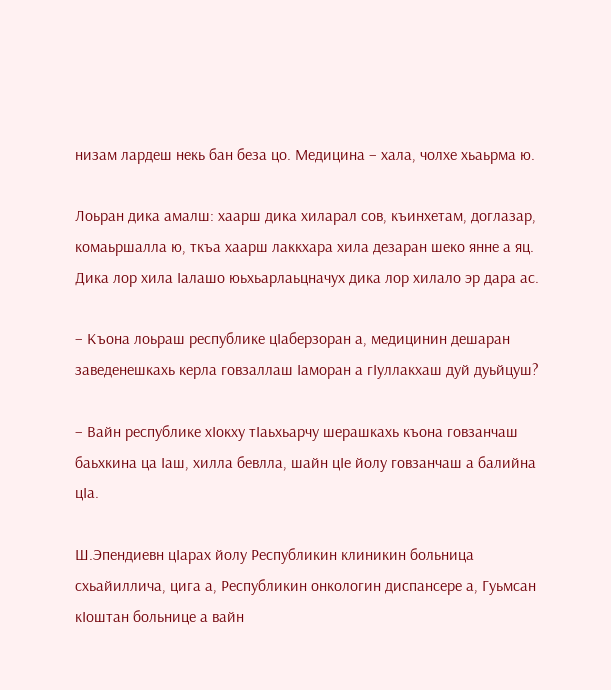низам лардеш некь бан беза цо. Медицина – хала, чолхе хьаьрма ю.

Лоьран дика амалш: хаарш дика хиларал сов, къинхетам, доглазар, комаьршалла ю, ткъа хаарш лаккхара хила дезаран шеко янне а яц. Дика лор хила Iалашо юьхьарлаьцначух дика лор хилало эр дара ас.

– Къона лоьраш республике цIаберзоран а, медицинин дешаран заведенешкахь керла говзаллаш Iаморан а гIуллакхаш дуй дуьйцуш?

– Вайн республике хIокху тIаьхьарчу шерашкахь къона говзанчаш баьхкина ца Iаш, хилла бевлла, шайн цIе йолу говзанчаш а балийна цIа.

Ш.Эпендиевн цIарах йолу Республикин клиникин больница схьайиллича, цига а, Республикин онкологин диспансере а, Гуьмсан кIоштан больнице а вайн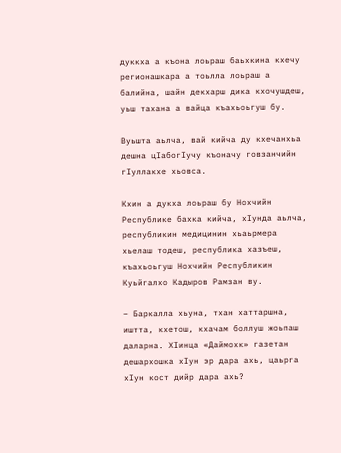дуккха а къона лоьраш баьхкина кхечу регионашкара а тоьлла лоьраш а балийна, шайн декхарш дика кхочушдеш, уьш тахана а вайца къахьоьгуш бу.

Вуьшта аьлча, вай кийча ду кхечанхьа дешна цIабогIучу къоначу говзанчийн гIуллакхе хьовса.

Кхин а дукха лоьраш бу Нохчийн Республике бахка кийча, хIунда аьлча, республикин медицинин хьаьрмера хьелаш тодеш, республика хазъеш, къахьоьгуш Нохчийн Республикин Куьйгалхо Кадыров Рамзан ву.

– Баркалла хьуна, тхан хаттаршна, иштта, кхетош, кхачам боллуш жоьпаш даларна. ХIинца «Даймохк» газетан дешархошка хIун эр дара ахь, цаьрга хIун кост дийр дара ахь?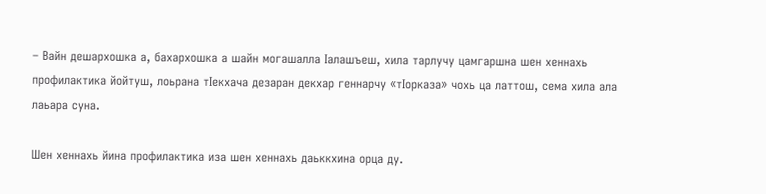– Вайн дешархошка а, бахархошка а шайн могашалла Iалашъеш, хила тарлучу цамгаршна шен хеннахь профилактика йойтуш, лоьрана тIекхача дезаран декхар геннарчу «тIорказа» чохь ца латтош, сема хила ала лаьара суна.

Шен хеннахь йина профилактика иза шен хеннахь даьккхина орца ду.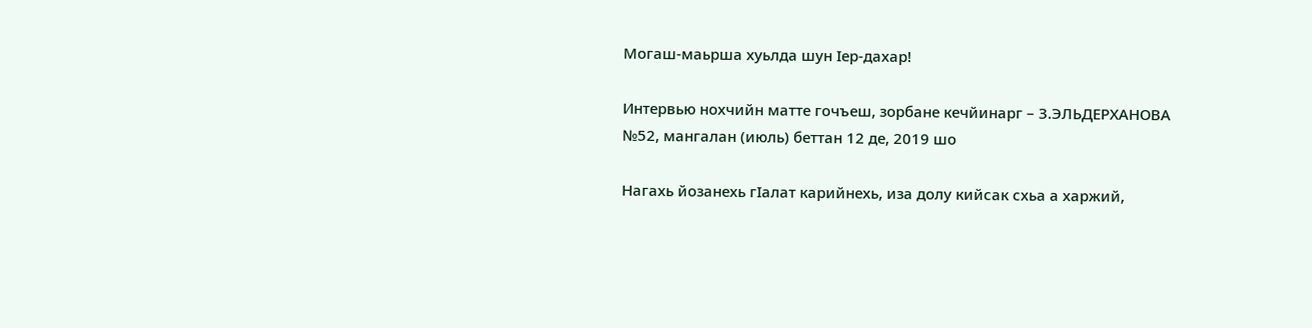Могаш-маьрша хуьлда шун Iер-дахар!

Интервью нохчийн матте гочъеш, зорбане кечйинарг – З.ЭЛЬДЕРХАНОВА
№52, мангалан (июль) беттан 12 де, 2019 шо

Нагахь йозанехь гIалат карийнехь, иза долу кийсак схьа а харжий,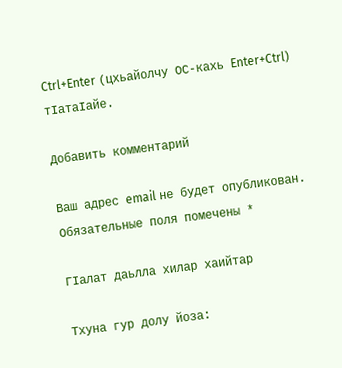Ctrl+Enter (цхьайолчу ОС-кахь Enter+Ctrl) тIатаIайе.

Добавить комментарий

Ваш адрес email не будет опубликован. Обязательные поля помечены *

ГIалат даьлла хилар хаийтар

Тхуна гур долу йоза: